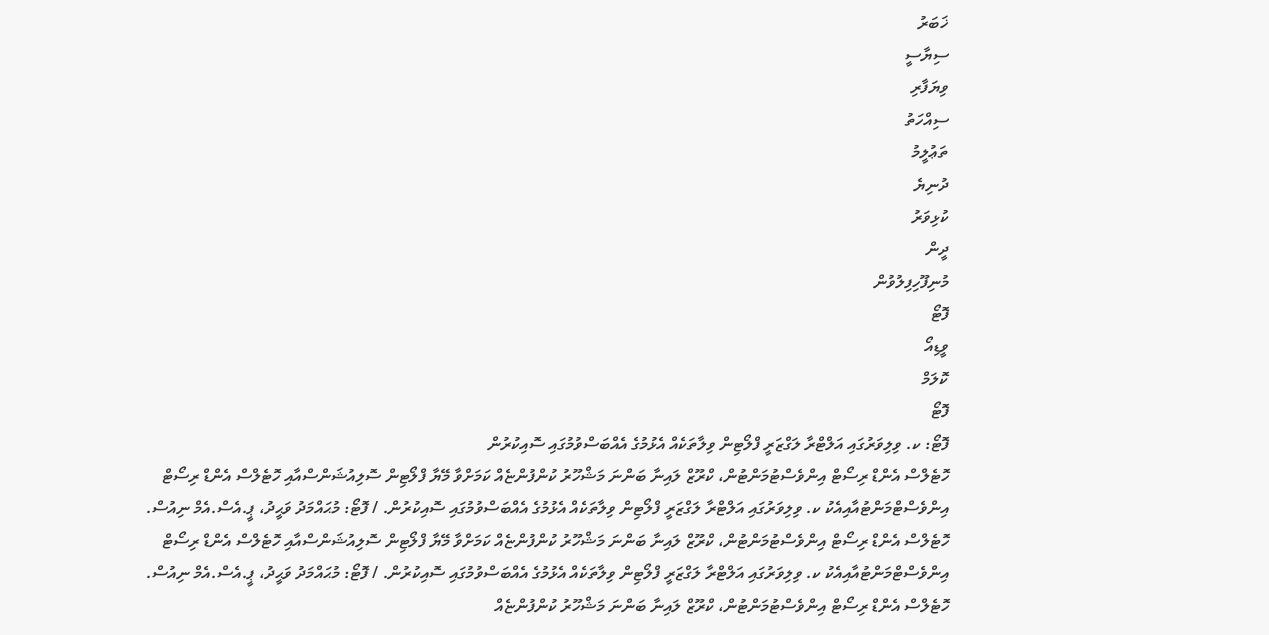ޚަބަރު
ސިޔާސީ
ވިޔަފާރި
ސިއްހަތު
ތަޢުލީމު
ދުނިޔެ
ކުޅިވަރު
ދީން
މުނިފޫހިފިލުވުން
ފޮޓޯ
ވީޑިއޯ
ކޮލަމް
ފޮޓޯ
ފޮޓޯ: ކ. ވިލިވަރުގައި އަލްޓްރާ ލަގްޒަރީ ފްލޯޓިން ވިލާތަކެއް އެޅުމުގެ އެއްބަސްވުމުގައި ސޮއިކުރުން
ހޮޓެލްސް އެންޑް ރިސޯޓް އިންވެސްޓުމަންޓުން، ކްރޫޒް ލައިނާ ބަންނަ މަޝްހޫރު ކުންފުންޏެއް ކަމަށްވާ މޭޔާ ފްލޯޓިން ސޮލިއުޝަންސްއާއި ހޮޓެލްސް އެންޑް ރިސޯޓް އިންވެސްޓްމަންޓުއާއިއެކު ކ. ވިލިވަރުގައި އަލްޓްރާ ލަގްޒަރީ ފްލޯޓިން ވިލާތަކެއް އެޅުމުގެ އެއްބަސްވުމުގައި ސޮއިކުރުން. / ފޮޓޯ: މުޙައްމަދު ވަޙީދު، ޕީ.އެސް.އެމް ނިއުސް.
ހޮޓެލްސް އެންޑް ރިސޯޓް އިންވެސްޓުމަންޓުން، ކްރޫޒް ލައިނާ ބަންނަ މަޝްހޫރު ކުންފުންޏެއް ކަމަށްވާ މޭޔާ ފްލޯޓިން ސޮލިއުޝަންސްއާއި ހޮޓެލްސް އެންޑް ރިސޯޓް އިންވެސްޓްމަންޓުއާއިއެކު ކ. ވިލިވަރުގައި އަލްޓްރާ ލަގްޒަރީ ފްލޯޓިން ވިލާތަކެއް އެޅުމުގެ އެއްބަސްވުމުގައި ސޮއިކުރުން. / ފޮޓޯ: މުޙައްމަދު ވަޙީދު، ޕީ.އެސް.އެމް ނިއުސް.
ހޮޓެލްސް އެންޑް ރިސޯޓް އިންވެސްޓުމަންޓުން، ކްރޫޒް ލައިނާ ބަންނަ މަޝްހޫރު ކުންފުންޏެއް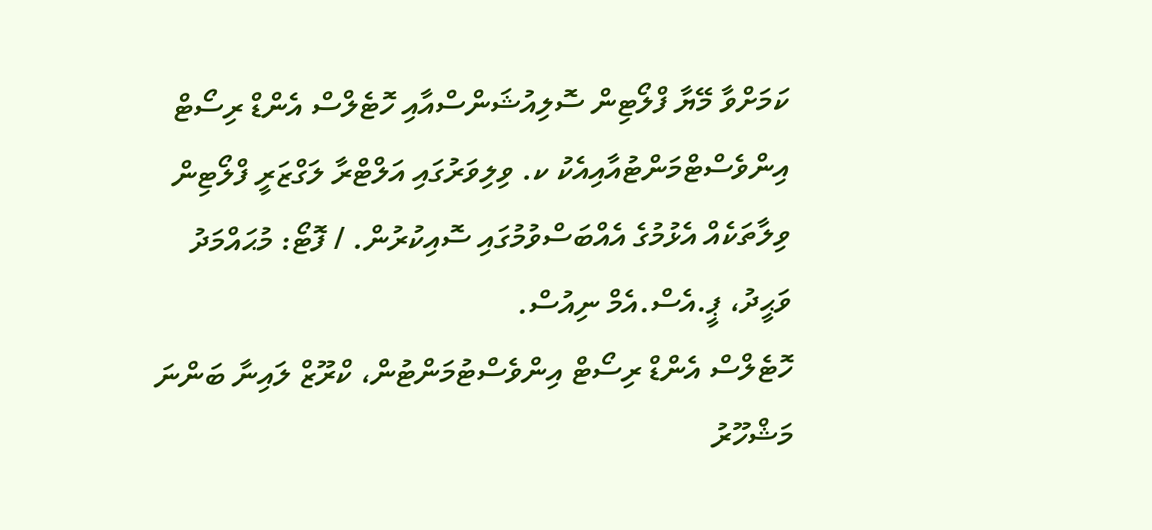ކަމަށްވާ މޭޔާ ފްލޯޓިން ސޮލިއުޝަންސްއާއި ހޮޓެލްސް އެންޑް ރިސޯޓް އިންވެސްޓްމަންޓުއާއިއެކު ކ. ވިލިވަރުގައި އަލްޓްރާ ލަގްޒަރީ ފްލޯޓިން ވިލާތަކެއް އެޅުމުގެ އެއްބަސްވުމުގައި ސޮއިކުރުން. / ފޮޓޯ: މުޙައްމަދު ވަޙީދު، ޕީ.އެސް.އެމް ނިއުސް.
ހޮޓެލްސް އެންޑް ރިސޯޓް އިންވެސްޓުމަންޓުން، ކްރޫޒް ލައިނާ ބަންނަ މަޝްހޫރު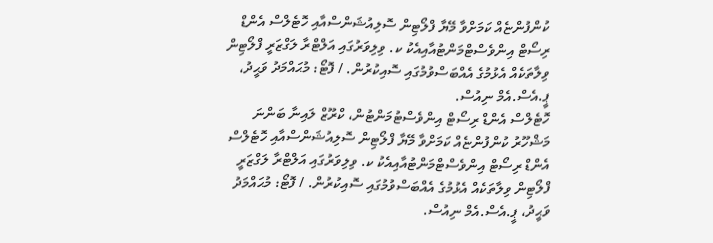ކުންފުންޏެއް ކަމަށްވާ މޭޔާ ފްލޯޓިން ސޮލިއުޝަންސްއާއި ހޮޓެލްސް އެންޑް ރިސޯޓް އިންވެސްޓްމަންޓުއާއިއެކު ކ. ވިލިވަރުގައި އަލްޓްރާ ލަގްޒަރީ ފްލޯޓިން ވިލާތަކެއް އެޅުމުގެ އެއްބަސްވުމުގައި ސޮއިކުރުން. / ފޮޓޯ: މުޙައްމަދު ވަޙީދު، ޕީ.އެސް.އެމް ނިއުސް.
ހޮޓެލްސް އެންޑް ރިސޯޓް އިންވެސްޓުމަންޓުން، ކްރޫޒް ލައިނާ ބަންނަ މަޝްހޫރު ކުންފުންޏެއް ކަމަށްވާ މޭޔާ ފްލޯޓިން ސޮލިއުޝަންސްއާއި ހޮޓެލްސް އެންޑް ރިސޯޓް އިންވެސްޓްމަންޓުއާއިއެކު ކ. ވިލިވަރުގައި އަލްޓްރާ ލަގްޒަރީ ފްލޯޓިން ވިލާތަކެއް އެޅުމުގެ އެއްބަސްވުމުގައި ސޮއިކުރުން. / ފޮޓޯ: މުޙައްމަދު ވަޙީދު، ޕީ.އެސް.އެމް ނިއުސް.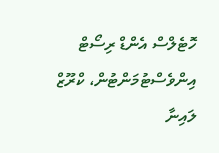ހޮޓެލްސް އެންޑް ރިސޯޓް އިންވެސްޓުމަންޓުން، ކްރޫޒް ލައިނާ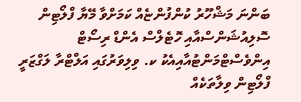ބަންނަ މަޝްހޫރު ކުންފުންޏެއް ކަމަށްވާ މޭޔާ ފްލޯޓިން ސޮލިއުޝަންސްއާއި ހޮޓެލްސް އެންޑް ރިސޯޓް އިންވެސްޓްމަންޓުއާއިއެކު ކ. ވިލިވަރުގައި އަލްޓްރާ ލަގްޒަރީ ފްލޯޓިން ވިލާތަކެއް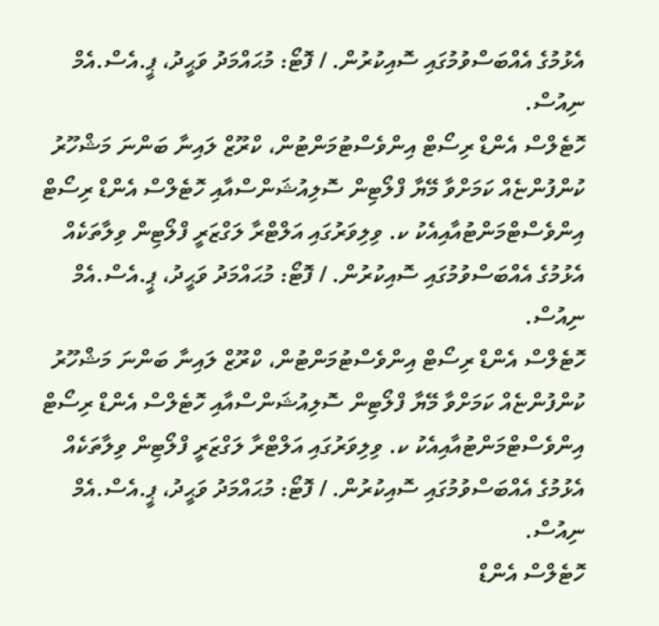އެޅުމުގެ އެއްބަސްވުމުގައި ސޮއިކުރުން. / ފޮޓޯ: މުޙައްމަދު ވަޙީދު، ޕީ.އެސް.އެމް ނިއުސް.
ހޮޓެލްސް އެންޑް ރިސޯޓް އިންވެސްޓުމަންޓުން، ކްރޫޒް ލައިނާ ބަންނަ މަޝްހޫރު ކުންފުންޏެއް ކަމަށްވާ މޭޔާ ފްލޯޓިން ސޮލިއުޝަންސްއާއި ހޮޓެލްސް އެންޑް ރިސޯޓް އިންވެސްޓްމަންޓުއާއިއެކު ކ. ވިލިވަރުގައި އަލްޓްރާ ލަގްޒަރީ ފްލޯޓިން ވިލާތަކެއް އެޅުމުގެ އެއްބަސްވުމުގައި ސޮއިކުރުން. / ފޮޓޯ: މުޙައްމަދު ވަޙީދު، ޕީ.އެސް.އެމް ނިއުސް.
ހޮޓެލްސް އެންޑް ރިސޯޓް އިންވެސްޓުމަންޓުން، ކްރޫޒް ލައިނާ ބަންނަ މަޝްހޫރު ކުންފުންޏެއް ކަމަށްވާ މޭޔާ ފްލޯޓިން ސޮލިއުޝަންސްއާއި ހޮޓެލްސް އެންޑް ރިސޯޓް އިންވެސްޓްމަންޓުއާއިއެކު ކ. ވިލިވަރުގައި އަލްޓްރާ ލަގްޒަރީ ފްލޯޓިން ވިލާތަކެއް އެޅުމުގެ އެއްބަސްވުމުގައި ސޮއިކުރުން. / ފޮޓޯ: މުޙައްމަދު ވަޙީދު، ޕީ.އެސް.އެމް ނިއުސް.
ހޮޓެލްސް އެންޑް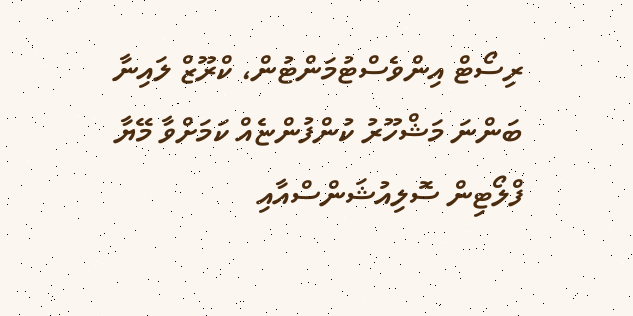ރިސޯޓް އިންވެސްޓުމަންޓުން، ކްރޫޒް ލައިނާ ބަންނަ މަޝްހޫރު ކުންފުންޏެއް ކަމަށްވާ މޭޔާ ފްލޯޓިން ސޮލިއުޝަންސްއާއި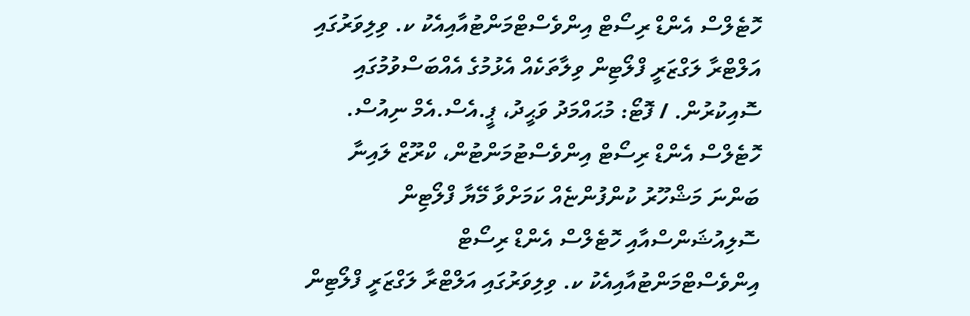ހޮޓެލްސް އެންޑް ރިސޯޓް އިންވެސްޓްމަންޓުއާއިއެކު ކ. ވިލިވަރުގައި އަލްޓްރާ ލަގްޒަރީ ފްލޯޓިން ވިލާތަކެއް އެޅުމުގެ އެއްބަސްވުމުގައި ސޮއިކުރުން. / ފޮޓޯ: މުޙައްމަދު ވަޙީދު، ޕީ.އެސް.އެމް ނިއުސް.
ހޮޓެލްސް އެންޑް ރިސޯޓް އިންވެސްޓުމަންޓުން، ކްރޫޒް ލައިނާ ބަންނަ މަޝްހޫރު ކުންފުންޏެއް ކަމަށްވާ މޭޔާ ފްލޯޓިން ސޮލިއުޝަންސްއާއި ހޮޓެލްސް އެންޑް ރިސޯޓް އިންވެސްޓްމަންޓުއާއިއެކު ކ. ވިލިވަރުގައި އަލްޓްރާ ލަގްޒަރީ ފްލޯޓިން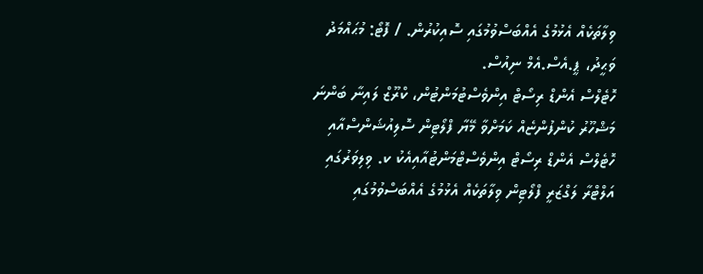ވިލާތަކެއް އެޅުމުގެ އެއްބަސްވުމުގައި ސޮއިކުރުން. / ފޮޓޯ: މުޙައްމަދު ވަޙީދު، ޕީ.އެސް.އެމް ނިއުސް.
ހޮޓެލްސް އެންޑް ރިސޯޓް އިންވެސްޓުމަންޓުން، ކްރޫޒް ލައިނާ ބަންނަ މަޝްހޫރު ކުންފުންޏެއް ކަމަށްވާ މޭޔާ ފްލޯޓިން ސޮލިއުޝަންސްއާއި ހޮޓެލްސް އެންޑް ރިސޯޓް އިންވެސްޓްމަންޓުއާއިއެކު ކ. ވިލިވަރުގައި އަލްޓްރާ ލަގްޒަރީ ފްލޯޓިން ވިލާތަކެއް އެޅުމުގެ އެއްބަސްވުމުގައި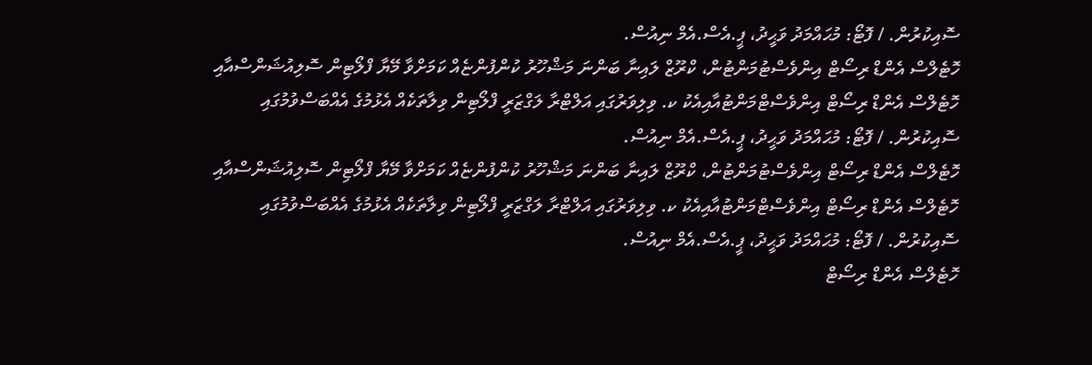ސޮއިކުރުން. / ފޮޓޯ: މުޙައްމަދު ވަޙީދު، ޕީ.އެސް.އެމް ނިއުސް.
ހޮޓެލްސް އެންޑް ރިސޯޓް އިންވެސްޓުމަންޓުން، ކްރޫޒް ލައިނާ ބަންނަ މަޝްހޫރު ކުންފުންޏެއް ކަމަށްވާ މޭޔާ ފްލޯޓިން ސޮލިއުޝަންސްއާއި ހޮޓެލްސް އެންޑް ރިސޯޓް އިންވެސްޓްމަންޓުއާއިއެކު ކ. ވިލިވަރުގައި އަލްޓްރާ ލަގްޒަރީ ފްލޯޓިން ވިލާތަކެއް އެޅުމުގެ އެއްބަސްވުމުގައި ސޮއިކުރުން. / ފޮޓޯ: މުޙައްމަދު ވަޙީދު، ޕީ.އެސް.އެމް ނިއުސް.
ހޮޓެލްސް އެންޑް ރިސޯޓް އިންވެސްޓުމަންޓުން، ކްރޫޒް ލައިނާ ބަންނަ މަޝްހޫރު ކުންފުންޏެއް ކަމަށްވާ މޭޔާ ފްލޯޓިން ސޮލިއުޝަންސްއާއި ހޮޓެލްސް އެންޑް ރިސޯޓް އިންވެސްޓްމަންޓުއާއިއެކު ކ. ވިލިވަރުގައި އަލްޓްރާ ލަގްޒަރީ ފްލޯޓިން ވިލާތަކެއް އެޅުމުގެ އެއްބަސްވުމުގައި ސޮއިކުރުން. / ފޮޓޯ: މުޙައްމަދު ވަޙީދު، ޕީ.އެސް.އެމް ނިއުސް.
ހޮޓެލްސް އެންޑް ރިސޯޓް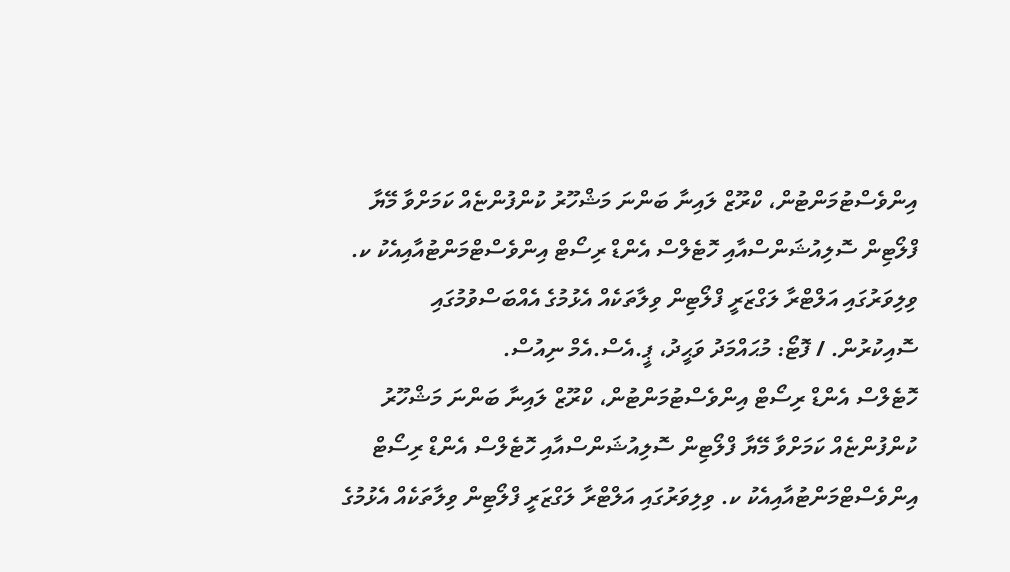އިންވެސްޓުމަންޓުން، ކްރޫޒް ލައިނާ ބަންނަ މަޝްހޫރު ކުންފުންޏެއް ކަމަށްވާ މޭޔާ ފްލޯޓިން ސޮލިއުޝަންސްއާއި ހޮޓެލްސް އެންޑް ރިސޯޓް އިންވެސްޓްމަންޓުއާއިއެކު ކ. ވިލިވަރުގައި އަލްޓްރާ ލަގްޒަރީ ފްލޯޓިން ވިލާތަކެއް އެޅުމުގެ އެއްބަސްވުމުގައި ސޮއިކުރުން. / ފޮޓޯ: މުޙައްމަދު ވަޙީދު، ޕީ.އެސް.އެމް ނިއުސް.
ހޮޓެލްސް އެންޑް ރިސޯޓް އިންވެސްޓުމަންޓުން، ކްރޫޒް ލައިނާ ބަންނަ މަޝްހޫރު ކުންފުންޏެއް ކަމަށްވާ މޭޔާ ފްލޯޓިން ސޮލިއުޝަންސްއާއި ހޮޓެލްސް އެންޑް ރިސޯޓް އިންވެސްޓްމަންޓުއާއިއެކު ކ. ވިލިވަރުގައި އަލްޓްރާ ލަގްޒަރީ ފްލޯޓިން ވިލާތަކެއް އެޅުމުގެ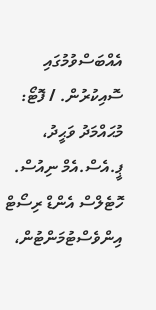އެއްބަސްވުމުގައި ސޮއިކުރުން. / ފޮޓޯ: މުޙައްމަދު ވަޙީދު، ޕީ.އެސް.އެމް ނިއުސް.
ހޮޓެލްސް އެންޑް ރިސޯޓް އިންވެސްޓުމަންޓުން،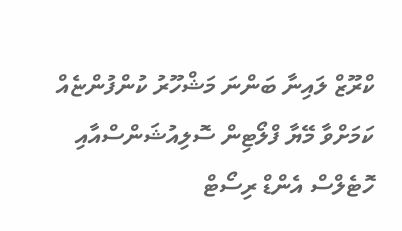ކްރޫޒް ލައިނާ ބަންނަ މަޝްހޫރު ކުންފުންޏެއް ކަމަށްވާ މޭޔާ ފްލޯޓިން ސޮލިއުޝަންސްއާއި ހޮޓެލްސް އެންޑް ރިސޯޓް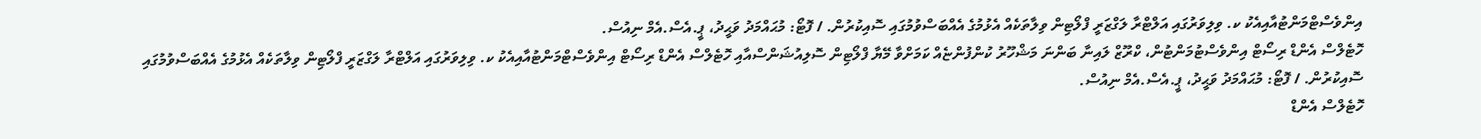އިންވެސްޓްމަންޓުއާއިއެކު ކ. ވިލިވަރުގައި އަލްޓްރާ ލަގްޒަރީ ފްލޯޓިން ވިލާތަކެއް އެޅުމުގެ އެއްބަސްވުމުގައި ސޮއިކުރުން. / ފޮޓޯ: މުޙައްމަދު ވަޙީދު، ޕީ.އެސް.އެމް ނިއުސް.
ހޮޓެލްސް އެންޑް ރިސޯޓް އިންވެސްޓުމަންޓުން، ކްރޫޒް ލައިނާ ބަންނަ މަޝްހޫރު ކުންފުންޏެއް ކަމަށްވާ މޭޔާ ފްލޯޓިން ސޮލިއުޝަންސްއާއި ހޮޓެލްސް އެންޑް ރިސޯޓް އިންވެސްޓްމަންޓުއާއިއެކު ކ. ވިލިވަރުގައި އަލްޓްރާ ލަގްޒަރީ ފްލޯޓިން ވިލާތަކެއް އެޅުމުގެ އެއްބަސްވުމުގައި ސޮއިކުރުން. / ފޮޓޯ: މުޙައްމަދު ވަޙީދު، ޕީ.އެސް.އެމް ނިއުސް.
ހޮޓެލްސް އެންޑް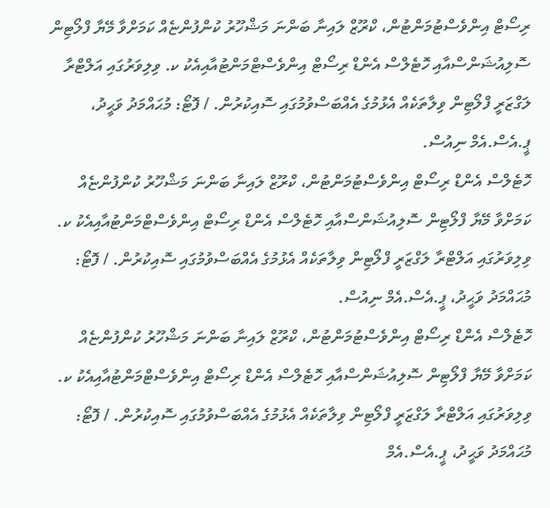ރިސޯޓް އިންވެސްޓުމަންޓުން، ކްރޫޒް ލައިނާ ބަންނަ މަޝްހޫރު ކުންފުންޏެއް ކަމަށްވާ މޭޔާ ފްލޯޓިން ސޮލިއުޝަންސްއާއި ހޮޓެލްސް އެންޑް ރިސޯޓް އިންވެސްޓްމަންޓުއާއިއެކު ކ. ވިލިވަރުގައި އަލްޓްރާ ލަގްޒަރީ ފްލޯޓިން ވިލާތަކެއް އެޅުމުގެ އެއްބަސްވުމުގައި ސޮއިކުރުން. / ފޮޓޯ: މުޙައްމަދު ވަޙީދު، ޕީ.އެސް.އެމް ނިއުސް.
ހޮޓެލްސް އެންޑް ރިސޯޓް އިންވެސްޓުމަންޓުން، ކްރޫޒް ލައިނާ ބަންނަ މަޝްހޫރު ކުންފުންޏެއް ކަމަށްވާ މޭޔާ ފްލޯޓިން ސޮލިއުޝަންސްއާއި ހޮޓެލްސް އެންޑް ރިސޯޓް އިންވެސްޓްމަންޓުއާއިއެކު ކ. ވިލިވަރުގައި އަލްޓްރާ ލަގްޒަރީ ފްލޯޓިން ވިލާތަކެއް އެޅުމުގެ އެއްބަސްވުމުގައި ސޮއިކުރުން. / ފޮޓޯ: މުޙައްމަދު ވަޙީދު، ޕީ.އެސް.އެމް ނިއުސް.
ހޮޓެލްސް އެންޑް ރިސޯޓް އިންވެސްޓުމަންޓުން، ކްރޫޒް ލައިނާ ބަންނަ މަޝްހޫރު ކުންފުންޏެއް ކަމަށްވާ މޭޔާ ފްލޯޓިން ސޮލިއުޝަންސްއާއި ހޮޓެލްސް އެންޑް ރިސޯޓް އިންވެސްޓްމަންޓުއާއިއެކު ކ. ވިލިވަރުގައި އަލްޓްރާ ލަގްޒަރީ ފްލޯޓިން ވިލާތަކެއް އެޅުމުގެ އެއްބަސްވުމުގައި ސޮއިކުރުން. / ފޮޓޯ: މުޙައްމަދު ވަޙީދު، ޕީ.އެސް.އެމް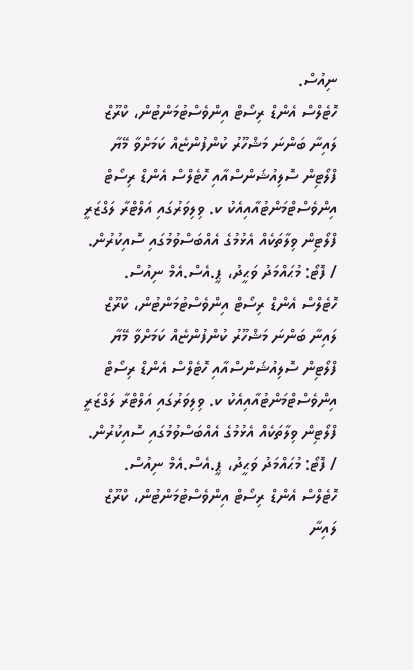ނިއުސް.
ހޮޓެލްސް އެންޑް ރިސޯޓް އިންވެސްޓުމަންޓުން، ކްރޫޒް ލައިނާ ބަންނަ މަޝްހޫރު ކުންފުންޏެއް ކަމަށްވާ މޭޔާ ފްލޯޓިން ސޮލިއުޝަންސްއާއި ހޮޓެލްސް އެންޑް ރިސޯޓް އިންވެސްޓްމަންޓުއާއިއެކު ކ. ވިލިވަރުގައި އަލްޓްރާ ލަގްޒަރީ ފްލޯޓިން ވިލާތަކެއް އެޅުމުގެ އެއްބަސްވުމުގައި ސޮއިކުރުން. / ފޮޓޯ: މުޙައްމަދު ވަޙީދު، ޕީ.އެސް.އެމް ނިއުސް.
ހޮޓެލްސް އެންޑް ރިސޯޓް އިންވެސްޓުމަންޓުން، ކްރޫޒް ލައިނާ ބަންނަ މަޝްހޫރު ކުންފުންޏެއް ކަމަށްވާ މޭޔާ ފްލޯޓިން ސޮލިއުޝަންސްއާއި ހޮޓެލްސް އެންޑް ރިސޯޓް އިންވެސްޓްމަންޓުއާއިއެކު ކ. ވިލިވަރުގައި އަލްޓްރާ ލަގްޒަރީ ފްލޯޓިން ވިލާތަކެއް އެޅުމުގެ އެއްބަސްވުމުގައި ސޮއިކުރުން. / ފޮޓޯ: މުޙައްމަދު ވަޙީދު، ޕީ.އެސް.އެމް ނިއުސް.
ހޮޓެލްސް އެންޑް ރިސޯޓް އިންވެސްޓުމަންޓުން، ކްރޫޒް ލައިނާ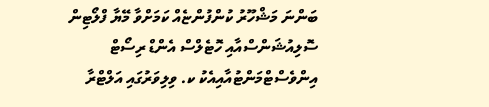ބަންނަ މަޝްހޫރު ކުންފުންޏެއް ކަމަށްވާ މޭޔާ ފްލޯޓިން ސޮލިއުޝަންސްއާއި ހޮޓެލްސް އެންޑް ރިސޯޓް އިންވެސްޓްމަންޓުއާއިއެކު ކ. ވިލިވަރުގައި އަލްޓްރާ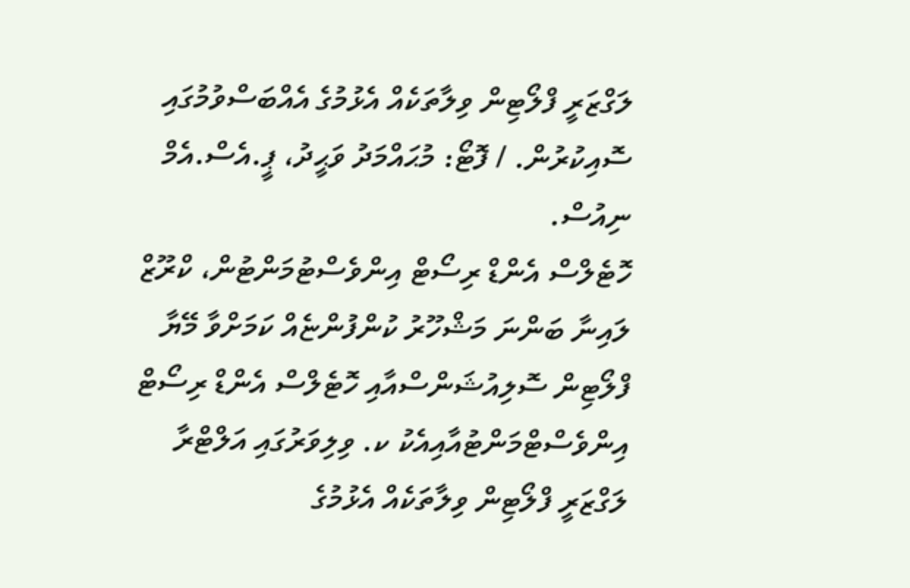ލަގްޒަރީ ފްލޯޓިން ވިލާތަކެއް އެޅުމުގެ އެއްބަސްވުމުގައި ސޮއިކުރުން. / ފޮޓޯ: މުޙައްމަދު ވަޙީދު، ޕީ.އެސް.އެމް ނިއުސް.
ހޮޓެލްސް އެންޑް ރިސޯޓް އިންވެސްޓުމަންޓުން، ކްރޫޒް ލައިނާ ބަންނަ މަޝްހޫރު ކުންފުންޏެއް ކަމަށްވާ މޭޔާ ފްލޯޓިން ސޮލިއުޝަންސްއާއި ހޮޓެލްސް އެންޑް ރިސޯޓް އިންވެސްޓްމަންޓުއާއިއެކު ކ. ވިލިވަރުގައި އަލްޓްރާ ލަގްޒަރީ ފްލޯޓިން ވިލާތަކެއް އެޅުމުގެ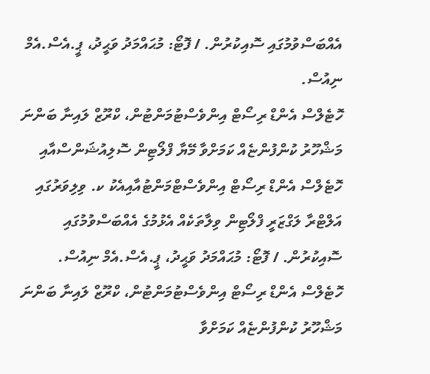އެއްބަސްވުމުގައި ސޮއިކުރުން. / ފޮޓޯ: މުޙައްމަދު ވަޙީދު، ޕީ.އެސް.އެމް ނިއުސް.
ހޮޓެލްސް އެންޑް ރިސޯޓް އިންވެސްޓުމަންޓުން، ކްރޫޒް ލައިނާ ބަންނަ މަޝްހޫރު ކުންފުންޏެއް ކަމަށްވާ މޭޔާ ފްލޯޓިން ސޮލިއުޝަންސްއާއި ހޮޓެލްސް އެންޑް ރިސޯޓް އިންވެސްޓްމަންޓުއާއިއެކު ކ. ވިލިވަރުގައި އަލްޓްރާ ލަގްޒަރީ ފްލޯޓިން ވިލާތަކެއް އެޅުމުގެ އެއްބަސްވުމުގައި ސޮއިކުރުން. / ފޮޓޯ: މުޙައްމަދު ވަޙީދު، ޕީ.އެސް.އެމް ނިއުސް.
ހޮޓެލްސް އެންޑް ރިސޯޓް އިންވެސްޓުމަންޓުން، ކްރޫޒް ލައިނާ ބަންނަ މަޝްހޫރު ކުންފުންޏެއް ކަމަށްވާ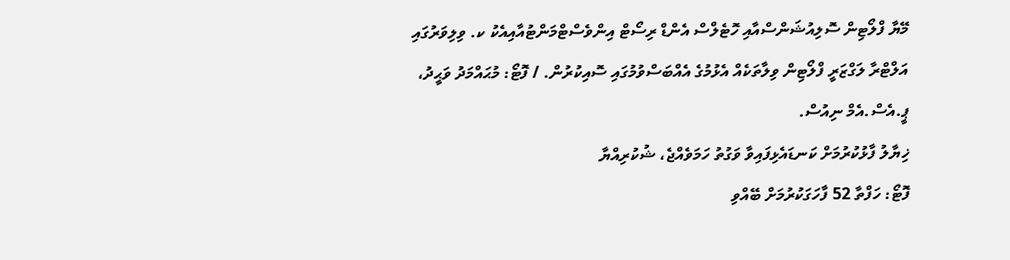މޭޔާ ފްލޯޓިން ސޮލިއުޝަންސްއާއި ހޮޓެލްސް އެންޑް ރިސޯޓް އިންވެސްޓްމަންޓުއާއިއެކު ކ. ވިލިވަރުގައި އަލްޓްރާ ލަގްޒަރީ ފްލޯޓިން ވިލާތަކެއް އެޅުމުގެ އެއްބަސްވުމުގައި ސޮއިކުރުން. / ފޮޓޯ: މުޙައްމަދު ވަޙީދު، ޕީ.އެސް.އެމް ނިއުސް.
ޚިޔާލު ފާޅުކުރުމަށް ކަނޑައެޅިފައިވާ ވަގުތު ހަމަވެއްޖެ، ޝުކުރިއްޔާ
ފޮޓޯ: ހަފްތާ 52 ފާހަގަކުރުމަށް ބޭއްވި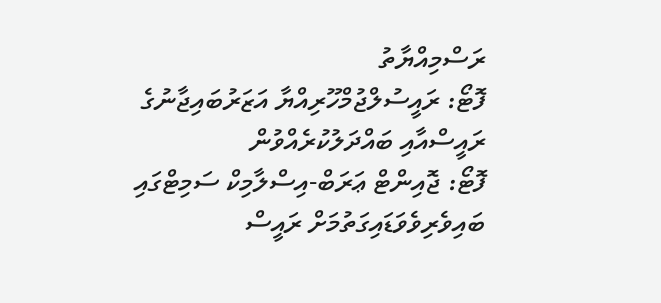ރަސްމިއްޔާތު
ފޮޓޯ: ރައީސުލްޖުމްހޫރިއްޔާ އަޒަރުބައިޖާނުގެ ރައީސްއާއި ބައްދަލުކުރެއްވުން
ފޮޓޯ: ޖޮއިންޓް ޢަރަބް-އިސްލާމިކް ސަމިޓްގައި ބައިވެރިވެވަޑައިގަތުމަށް ރައީސް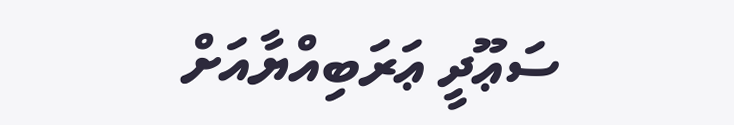ސަޢޫދީ ޢަރަބިއްޔާއަށް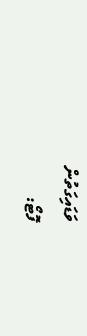ވަޑައިގަތުން
ފޮޓޯ: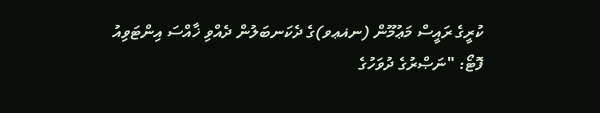ކުރީގެ ރައީސް މަޢުމޫން (ނޣޢވ)ގެ ދެކަނބަލުން ދެއްވި ޚާއްސަ އިންޓަވިއު
ފޮޓޯ: "ނަޞްރުގެ ދުވަހުގެ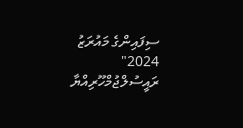ސިފައިންގެ މައުރަޒު 2024" ރައީސުލްޖުމްހޫރިއްޔާ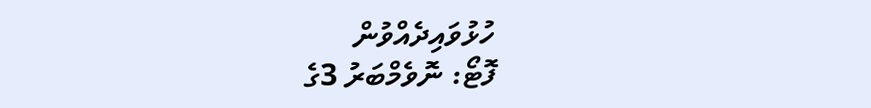ހުޅުވައިދެއްވުން
ފޮޓޯ: ނޮވެމްބަރު 3ގެ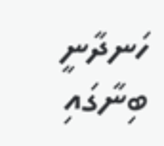ހަނދާނީ ބިނާގައި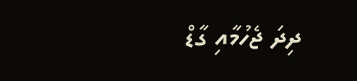ދިދަ ޖެހުމާއި ގާޑް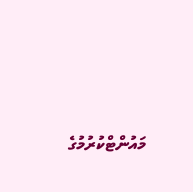މައުންޓްކުރުމުގެ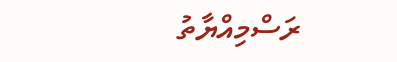ރަސްމިއްޔާތު